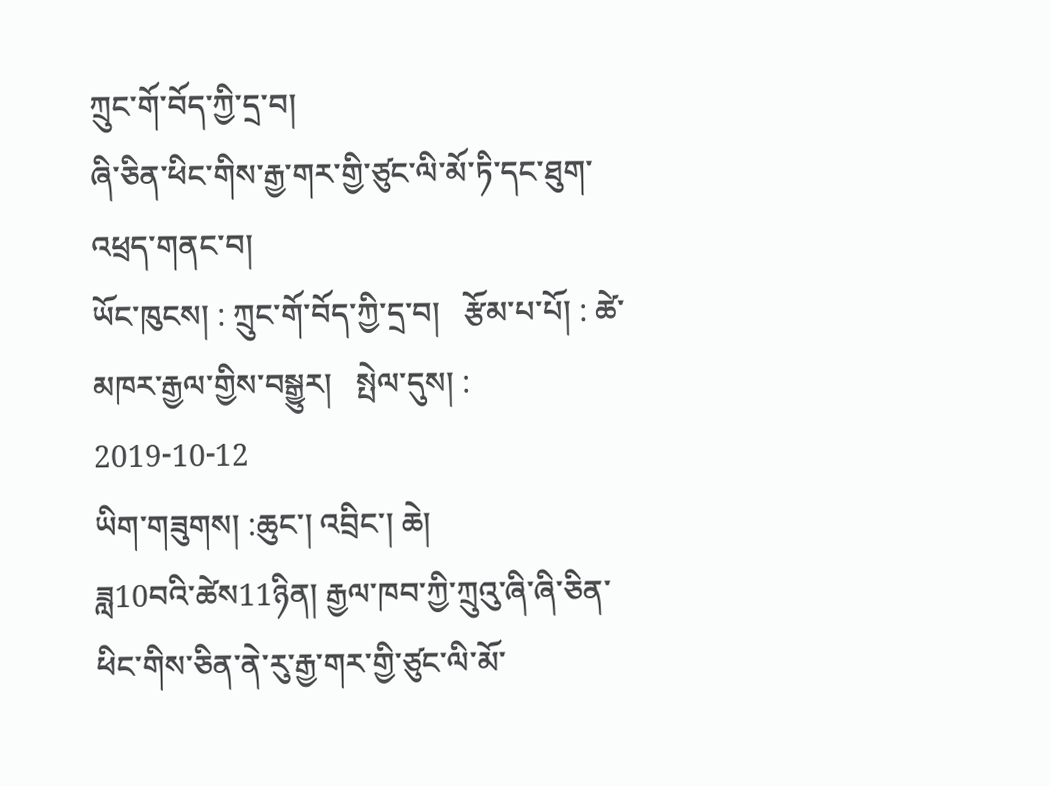ཀྲུང་གོ་བོད་ཀྱི་དྲ་བ།
ཞི་ཅིན་ཕིང་གིས་རྒྱ་གར་གྱི་ཙུང་ལི་མོ་ཏི་དང་ཐུག་འཕྲད་གནང་བ།
ཡོང་ཁུངས། : ཀྲུང་གོ་བོད་ཀྱི་དྲ་བ།   རྩོམ་པ་པོ། : ཚེ་མཁར་རྒྱལ་གྱིས་བསྒྱུར།   སྤེལ་དུས། : 2019-10-12
ཡིག་གཟུགས། :ཆུང་། འབྲིང་། ཆེ།
ཟླ10བའི་ཚེས11ཉིན། རྒྱལ་ཁབ་ཀྱི་ཀྲུའུ་ཞི་ཞི་ཅིན་ཕིང་གིས་ཅིན་ནེ་རུ་རྒྱ་གར་གྱི་ཙུང་ལི་མོ་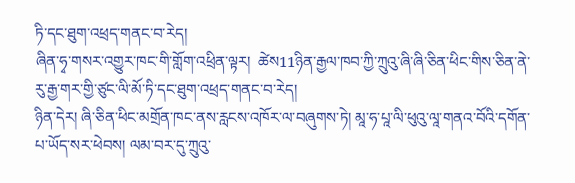ཏི་དང་ཐུག་འཕྲད་གནང་བ་རེད།
ཞིན་ཧྭ་གསར་འགྱུར་ཁང་གི་གློག་འཕྲིན་ལྟར།  ཚེས11ཉིན་རྒྱལ་ཁབ་ཀྱི་ཀྲུའུ་ཞི་ཞི་ཅིན་ཕིང་གིས་ཅིན་ནེ་རུ་རྒྱ་གར་གྱི་ཙུང་ལི་མོ་ཏི་དང་ཐུག་འཕྲད་གནང་བ་རེད།
ཉིན་དེར། ཞི་ཅིན་ཕིང་མགྲོན་ཁང་ནས་རླངས་འཁོར་ལ་བཞུགས་ཏེ། མཱ་ཧ་པཱ་ལི་ཕུའུ་ལཱ་གནའ་བོའི་དགོན་པ་ཡོད་སར་ཕེབས། ལམ་བར་དུ་ཀྲུའུ་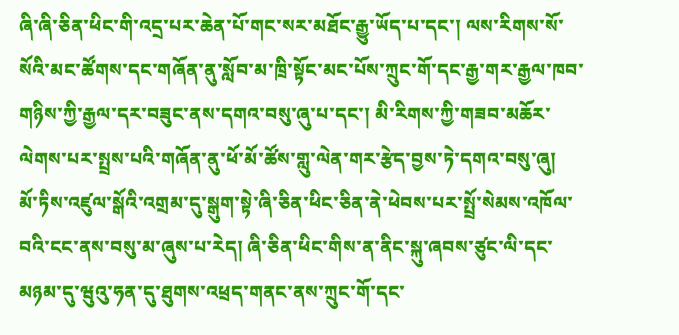ཞི་ཞི་ཅིན་ཕིང་གི་འདྲ་པར་ཆེན་པོ་གང་སར་མཐོང་རྒྱུ་ཡོད་པ་དང་། ལས་རིགས་སོ་སོའི་མང་ཚོགས་དང་གཞོན་ནུ་སློབ་མ་ཁྲི་སྟོང་མང་པོས་ཀྲུང་གོ་དང་རྒྱ་གར་རྒྱལ་ཁབ་གཉིས་ཀྱི་རྒྱལ་དར་བཟུང་ནས་དགའ་བསུ་ཞུ་པ་དང་། མི་རིགས་ཀྱི་གཟབ་མཆོར་ལེགས་པར་སྤྲས་པའི་གཞོན་ནུ་ཕོ་མོ་ཚོས་གླུ་ལེན་གར་རྩེད་བྱས་ཏེ་དགའ་བསུ་ཞུ།
མོ་ཏིས་འཛུལ་སྒོའི་འགྲམ་དུ་སྒུག་སྟེ་ཞི་ཅིན་ཕིང་ཅིན་ནེ་ཕེབས་པར་སྤྲོ་སེམས་འཁོལ་བའི་ངང་ནས་བསུ་མ་ཞུས་པ་རེད། ཞི་ཅིན་ཕིང་གིས་ན་ནིང་སྐུ་ཞབས་ཙུང་ལི་དང་མཉམ་དུ་ཝུའུ་ཧན་དུ་ཐུགས་འཕྲད་གནང་ནས་ཀྲུང་གོ་དང་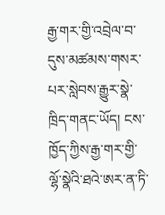རྒྱ་གར་གྱི་འབྲེལ་བ་དུས་མཚམས་གསར་པར་སླེབས་རྒྱུར་སྣེ་ཁྲིད་གནང་ཡོད། ངས་ཁྱོད་ཀྱིས་རྒྱ་གར་གྱི་ལྷོ་སྣེའི་ཐའེ་ཨར་ན་ཏི་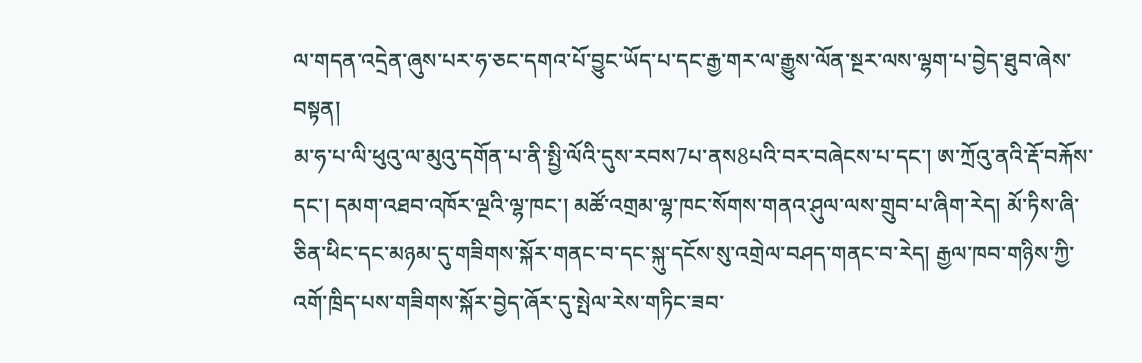ལ་གདན་འདྲེན་ཞུས་པར་ཧ་ཅང་དགའ་པོ་བྱུང་ཡོད་པ་དང་རྒྱ་གར་ལ་རྒྱུས་ལོན་སྔར་ལས་ལྷག་པ་བྱེད་ཐུབ་ཞེས་བསྟན།
མ་ཧ་པ་ལི་ཕུའུ་ལ་མུའུ་དགོན་པ་ནི་སྤྱི་ལོའི་དུས་རབས7པ་ནས8པའི་བར་བཞེངས་པ་དང་། ཨ་ཀྲོའུ་ནའི་རྡོ་བརྐོས་དང་། དམག་འཐབ་འཁོར་ལྔའི་ལྷ་ཁང་། མཚོ་འགྲམ་ལྷ་ཁང་སོགས་གནའ་ཤུལ་ལས་གྲུབ་པ་ཞིག་རེད། མོ་ཏིས་ཞི་ཅིན་ཕིང་དང་མཉམ་དུ་གཟིགས་སྐོར་གནང་བ་དང་སྐུ་དངོས་སུ་འགྲེལ་བཤད་གནང་བ་རེད། རྒྱལ་ཁབ་གཉིས་ཀྱི་འགོ་ཁྲིད་པས་གཟིགས་སྐོར་བྱེད་ཞོར་དུ་སྤེལ་རེས་གཏིང་ཟབ་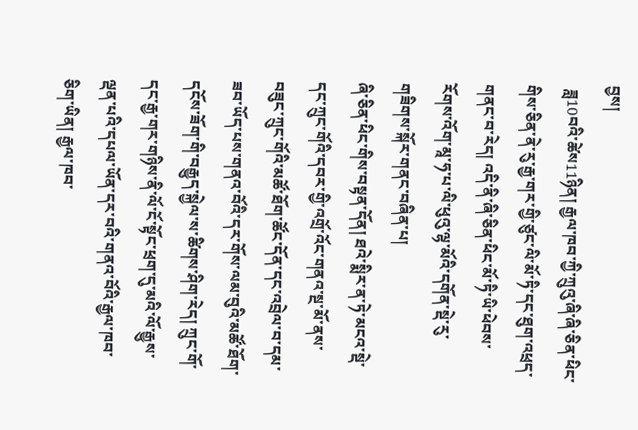བྱས།
 ཟླ10བའི་ཚེས11ཉིན། རྒྱལ་ཁབ་ཀྱི་ཀྲུའུ་ཞི་ཞི་ཅིན་ཕིང་གིས་ཅིན་ནེ་རུ་རྒྱ་གར་གྱི་ཙུང་ལི་མོ་ཏི་དང་ཐུག་འཕྲད་གནང་བ་རེད། འདི་ནི་ཞི་ཅིན་ཕིང་མོ་ཏི་ཡི་ཕེབས་རོགས་འོག་མཱ་ཧ་པ་ལི་ཕུའུ་ལྷ་མོའི་དགོན་སྡེ་རུ་གཟིགས་སྐོར་གནང་བཞིན་པ།
ཞི་ཅིན་ཕིང་གིས་བསྟན་དོན། ཐའེ་སྨིར་ན་ཏེ་མངའ་སྡེ་དང་ཀྲུང་གོའི་དབར་གྱི་འགྲོ་འོང་གནའ་སྔ་མོ་ནས་བཟུང་ཀྲུང་གོའི་མཚོ་ཐོག་ཚོང་དོན་དང་འབྲེལ་བ་དམ་ཟབ་ཡོད་པས་གནའ་བོའི་དར་གོས་ལམ་བུའི་མཚོ་ཐོག་དངོས་ཟོག་གི་བརྒྱུད་སྐྱེལ་ས་ཚིགས་ཤིག་རེད། ཀྲུང་གོ་དང་རྒྱ་གར་གཉིས་ནི་ལོ་ངོ་སྟོང་ཕྲག་དུ་མའི་ལོ་རྒྱུས་ལྡན་པའི་དཔལ་ཡོན་དར་བའི་གནའ་བོའི་རྒྱལ་ཁབ་ཅིག་ཡིན། རྒྱལ་ཁབ་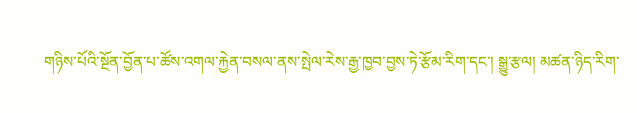གཉིས་པོའི་སྔོན་བྱོན་པ་ཚོས་འགལ་རྐྱེན་བསལ་ནས་སྤེལ་རེས་རྒྱ་ཁྱབ་བྱས་ཏེ་རྩོམ་རིག་དང་། སྒྱུ་རྩལ། མཚན་ཉིད་རིག་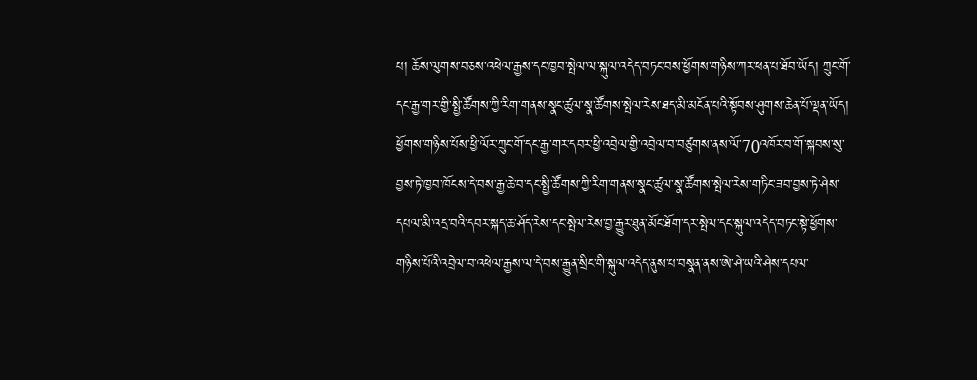པ། ཆོས་ལུགས་བཅས་འཕེལ་རྒྱས་དང་ཁྱབ་སྤེལ་ལ་སྐུལ་འདེད་བཏང་བས་ཕྱོགས་གཉིས་ཀར་ཕན་པ་ཐོབ་ཡོད། ཀྲུང་གོ་དང་རྒྱ་གར་གྱི་སྤྱི་ཚོགས་ཀྱི་རིག་གནས་སྣང་ཚུལ་སྣ་ཚོགས་སྤེལ་རེས་ཐད་མི་མངོན་པའི་སྟོབས་ཤུགས་ཆེན་པོ་ལྡན་ཡོད། ཕྱོགས་གཉིས་པོས་ཕྱི་ལོར་ཀྲུང་གོ་དང་རྒྱ་གར་དབར་ཕྱི་འབྲེལ་གྱི་འབྲེལ་བ་བཙུགས་ནས་ལོ་70འཁོར་བ་གོ་སྐབས་སུ་བྱས་ཏེ་ཁྱབ་ཁོངས་དེ་བས་རྒྱ་ཆེ་བ་དང་སྤྱི་ཚོགས་ཀྱི་རིག་གནས་སྣང་ཚུལ་སྣ་ཚོགས་སྤེལ་རེས་གཏིང་ཟབ་བྱས་ཏེ་ཤེས་དཔལ་མི་འདྲ་བའི་དབར་སྐད་ཆ་ཤོད་རེས་དང་སྤེལ་རེས་བྱ་རྒྱུར་ཐུན་མོང་ཐོག་དར་སྤེལ་དང་སྐུལ་འདེད་བཏང་སྟེ་ཕྱོགས་གཉིས་པོའི་འབྲེལ་བ་འཕེལ་རྒྱས་ལ་དེ་བས་རྒྱུན་སྲིང་གི་སྐུལ་འདེད་ནུས་པ་བསྣན་ནས་ཨེ་ཤེ་ཡའི་ཤེས་དཔལ་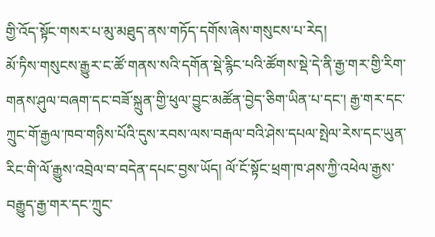གྱི་འོད་སྟོང་གསར་པ་མུ་མཐུད་ནས་གཏོད་དགོས་ཞེས་གསུངས་པ་རེད།
མོ་ཏིས་གསུངས་རྒྱུར་ང་ཚོ་གནས་སའི་དགོན་སྡེ་རྙིང་པའི་ཚོགས་སྡེ་དེ་ནི་རྒྱ་གར་གྱི་རིག་གནས་ཤུལ་བཞག་དང་བཟོ་སྐྲུན་གྱི་ཕུལ་བྱུང་མཚོན་བྱེད་ཅིག་ཡིན་པ་དང་། རྒྱ་གར་དང་ཀྲུང་གོ་རྒྱལ་ཁབ་གཉིས་པོའི་དུས་རབས་ལས་བརྒལ་བའི་ཤེས་དཔལ་སྤེལ་རེས་དང་ཡུན་རིང་གི་ལོ་རྒྱུས་འབྲེལ་བ་བདེན་དཔང་བྱས་ཡོད། ལོ་ངོ་སྟོང་ཕྲག་ཁ་ཤས་ཀྱི་འཕེལ་རྒྱས་བརྒྱུད་རྒྱ་གར་དང་ཀྲུང་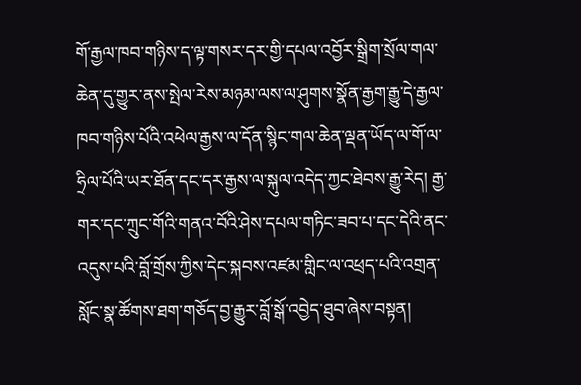གོ་རྒྱལ་ཁབ་གཉིས་ད་ལྟ་གསར་དར་གྱི་དཔལ་འབྱོར་སྒྲིག་སྲོལ་གལ་ཆེན་དུ་གྱུར་ནས་སྤེལ་རེས་མཉམ་ལས་ལ་ཤུགས་སྣོན་རྒྱག་རྒྱུ་དེ་རྒྱལ་ཁབ་གཉིས་པོའི་འཕེལ་རྒྱས་ལ་དོན་སྙིང་གལ་ཆེན་ལྡན་ཡོད་ལ་གོ་ལ་ཧྲིལ་པོའི་ཡར་ཐོན་དང་དར་རྒྱས་ལ་སྐུལ་འདེད་ཀྱང་ཐེབས་རྒྱུ་རེད། རྒྱ་གར་དང་ཀྲུང་གོའི་གནའ་བོའི་ཤེས་དཔལ་གཏིང་ཟབ་པ་དང་དེའི་ནང་འདུས་པའི་བློ་གྲོས་ཀྱིས་དེང་སྐབས་འཛམ་གླིང་ལ་འཕྲད་པའི་འགྲན་སློང་སྣ་ཚོགས་ཐག་གཅོད་བྱ་རྒྱུར་བློ་སྒོ་འབྱེད་ཐུབ་ཞེས་བསྟན།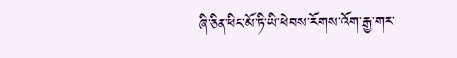ཞི་ཅིན་ཕིང་མོ་ཏི་ཡི་ཕེབས་རོགས་འོག་རྒྱ་གར་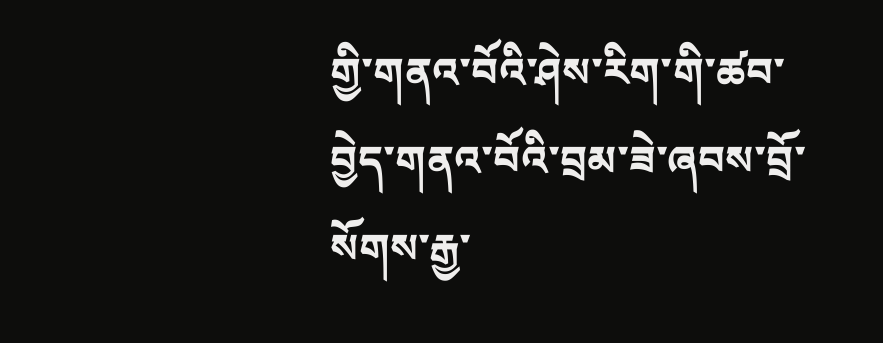གྱི་གནའ་བོའི་ཤེས་རིག་གི་ཚབ་བྱེད་གནའ་བོའི་བྲམ་ཟེ་ཞབས་བྲོ་སོགས་རྒྱ་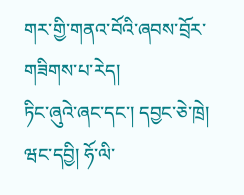གར་གྱི་གནའ་བོའི་ཞབས་བྲོར་གཟིགས་པ་རེད།
ཏིང་ཞུའེ་ཞང་དང་། དབྱང་ཅེ་ཁྲེ། ཝང་དབྱི། ཧོ་ལི་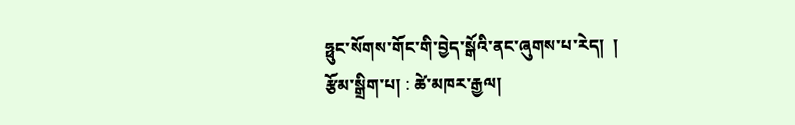ཧྥུང་སོགས་གོང་གི་བྱེད་སྒོའི་ནང་ཞུགས་པ་རེད།  །
རྩོམ་སྒྲིག་པ། : ཚེ་མཁར་རྒྱལ།